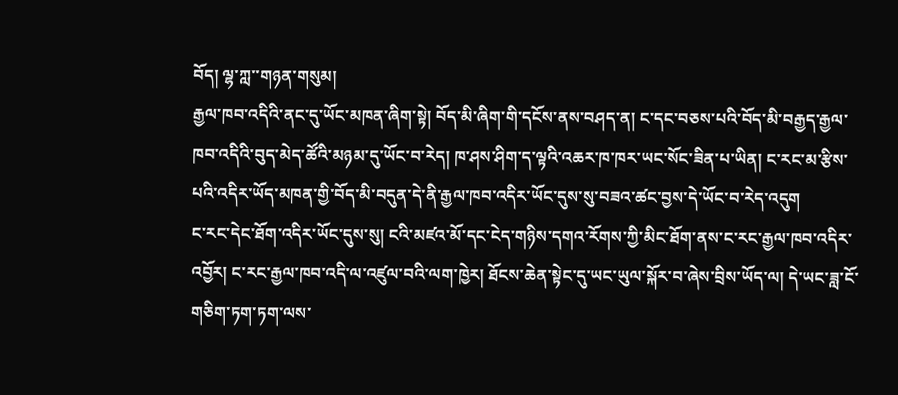བོད། ལྷ་ཀླ་་གཉན་གསུམ།
རྒྱལ་ཁབ་འདིའི་ནང་དུ་ཡོང་མཁན་ཞིག་སྟེ། བོད་མི་ཞིག་གི་དངོས་ནས་བཤད་ན། ང་དང་བཅས་པའི་བོད་མི་བརྒྱད་རྒྱལ་ཁབ་འདིའི་བུད་མེད་ཚོའི་མཉམ་དུ་ཡོང་བ་རེད། ཁ་ཤས་ཤིག་ད་ལྟའི་འཆར་ཁ་ཁར་ཡང་སོང་ཟིན་པ་ཡིན། ང་རང་མ་རྩིས་པའི་འདིར་ཡོད་མཁན་གྱི་བོད་མི་བདུན་དེ་ནི་རྒྱལ་ཁབ་འདིར་ཡོང་དུས་སུ་བཟའ་ཚང་བྱས་དེ་ཡོང་བ་རེད་འདུག
ང་རང་དེང་ཐོག་འདིར་ཡོང་དུས་སུ། ངའི་མཛའ་མོ་དང་ངེད་གཉིས་དགའ་རོགས་ཀྱི་མིང་ཐོག་ནས་ང་རང་རྒྱལ་ཁབ་འདིར་འབྱོར། ང་རང་རྒྱལ་ཁབ་འདི་ལ་འཛུལ་བའི་ལག་ཁྱེར། ཐོངས་ཆེན་སྟེང་དུ་ཡང་ཡུལ་སྐོར་བ་ཞེས་བྲིས་ཡོད་ལ། དེ་ཡང་ཟླ་ངོ་གཅིག་ཏག་ཏག་ལས་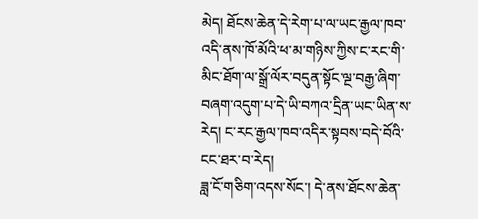མེད། ཐོངས་ཆེན་དེ་རེག་པ་ལ་ཡང་རྒྱལ་ཁབ་འདི་ནས་ཁོ་མོའི་ཕ་མ་གཉིས་ཀྱིས་ང་རང་གི་མིང་ཐོག་ལ་སྒྲོ་ལོར་བདུན་སྟོང་ལྔ་བརྒྱ་ཞིག་བཞག་འདུག་པ་དེ་ཡི་བཀའ་དྲིན་ཡང་ཡིན་ས་རེད། ང་རང་རྒྱལ་ཁབ་འདིར་སྟབས་བདེ་བོའི་ངང་ཐར་བ་རེད།
ཟླ་ངོ་གཅིག་འདས་སོང་། དེ་ནས་ཐོངས་ཆེན་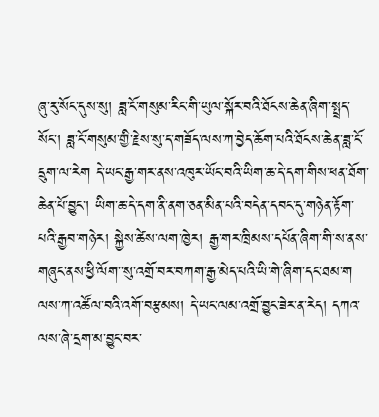ཞུ་རུ་སོང་དུས་སུ། ཟླ་ངོ་གསུམ་རིང་གི་ཡུལ་སྐོར་བའི་ཐོངས་ཆེན་ཞིག་སྤྲད་སོང་། ཟླ་ངོ་གསུམ་གྱི་རྗེས་སུ་ད་གཟོད་ལས་ཀ་བྱེད་ཆོག་པའི་ཐོངས་ཆེན་ཟླ་ངོ་དྲུག་ལ་རེག དེ་ཡང་རྒྱ་གར་ནས་འཁུར་ཡོང་བའི་ཡིག་ཆ་དེ་དག་གིས་ཕན་ཐོག་ཆེན་པོ་བྱུང་། ཡིག་ཆ་དེ་དག་ནི་ནག་ཅན་མིན་པའི་བདེན་དབང་དུ་གཉེན་རྟོག་པའི་རྒྱབ་གཉེར། སྐྱེས་ཚེས་ལག་ཁྱེར། རྒྱ་གར་ཁྲིམས་དཔོན་ཞིག་གི་ས་ནས་གཞུང་ནས་ཕྱི་ལོག་་སུ་འགྲོ་བར་བཀག་རྒྱ་མེད་པའི་ཡི་གེ་ཞིག་དང་ཐམ་ག
ལས་ཀ་འཚོལ་བའི་འགོ་བརྩམས། དེ་ཡང་ལམ་འགྲོ་བྱུང་ཟེར་ན་རེད། དཀའ་ལས་ཞེ་དྲག་མ་བྱུང་བར་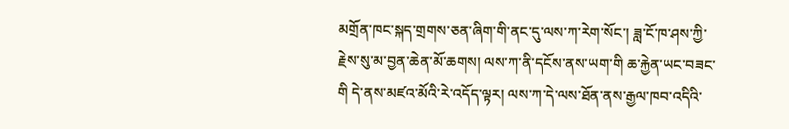མགྲོན་ཁང་སྐད་གྲགས་ཅན་ཞིག་གི་ནང་དུ་ལས་ཀ་རེག་སོང་། ཟླ་ངོ་ཁ་ཤས་ཀྱི་རྗེས་སུ་མ་བྱན་ཆེན་མོ་ཆགས། ལས་ཀ་ནི་དངོས་ནས་ཡག་གི ཆ་རྐྱེན་ཡང་བཟང་གི དེ་ནས་མཛའ་མོའི་རེ་འདོད་ལྟར། ལས་ཀ་དེ་ལས་ཐོན་ནས་རྒྱལ་ཁབ་འདིའི་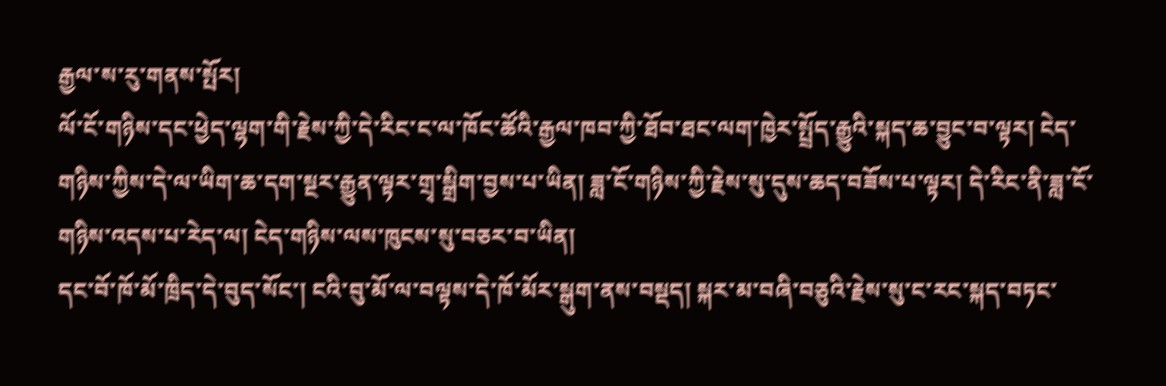རྒྱལ་ས་རུ་གནས་སྤོར།
ལོ་ངོ་གཉིས་དང་ཕྱེད་ལྷག་གི་རྗེས་ཀྱི་དེ་རིང་ང་ལ་ཁོང་ཚོའི་རྒྱལ་ཁབ་ཀྱི་ཐོབ་ཐང་ལག་ཁྱེར་སྤྲོད་རྒྱུའི་སྐད་ཆ་བྱུང་བ་ལྟར། ངེད་གཉིས་ཀྱིས་དེ་ལ་ཡིག་ཆ་དག་སྔར་རྒྱུན་ལྟར་གྲྭ་སྒྲིག་བྱས་པ་ཡིན། ཟླ་ངོ་གཉིས་ཀྱི་རྗེས་སུ་དུས་ཆད་བཟོས་པ་ལྟར། དེ་རིང་ནི་ཟླ་ངོ་གཉིས་འདས་པ་རེད་ལ། ངེད་གཉིས་ལས་ཁུངས་སུ་བཅར་བ་ཡིན།
དང་བོ་ཁོ་མོ་ཁྲིད་དེ་བུད་སོང་། ངའི་བུ་མོ་ལ་བལྟས་དེ་ཁོ་མོར་སྒུག་ནས་བསྡད། སྐར་མ་བཞི་བཅུའི་རྗེས་སུ་ང་རང་སྐད་བཏང་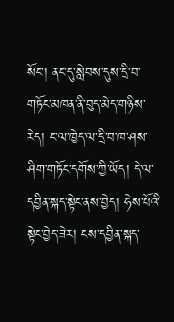སོང་། ནང་དུ་སླེབས་དུས་དྲི་བ་གཏོང་མཁན་ནི་བུད་མེད་གཉིས་རེད། ང་ལ་ཁྱེད་ལ་དྲི་བ་ཁ་ཤས་ཤིག་གཏོང་དགོས་ཀྱི་ཡོད། དེ་ལ་དབྱིན་སྐད་སྟེང་ནས་བྱེད། ཧེས་པོའི་སྟེང་བྱེད་ཟེར། ངས་དབྱིན་སྐད་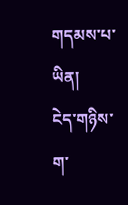གདམས་པ་ཡིན།
ངེད་གཉིས་ག་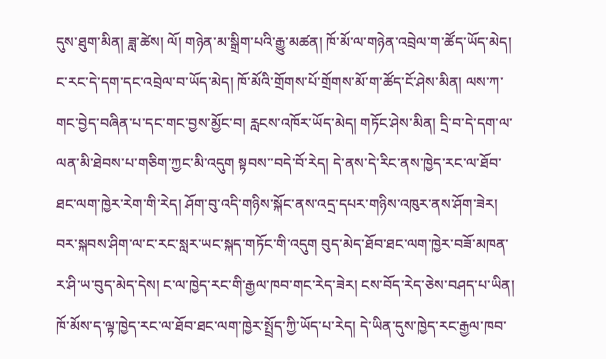དུས་ཐུག་མིན། ཟླ་ཚེས། ལོ། གཉེན་མ་སྒྲིག་པའི་རྒྱུ་མཚན། ཁོ་མོ་ལ་གཉེན་འབྲེལ་ག་ཚོད་ཡོད་མེད། ང་རང་དེ་དག་དང་འབྲེལ་བ་ཡོད་མེད། ཁོ་མོའི་གྲོགས་པོ་གྲོགས་མོ་ག་ཚོད་ངོ་ཤེས་མིན། ལས་ཀ་གང་བྱེད་བཞིན་པ་དང་གང་བྱས་མྱོང་བ། རླངས་འཁོར་ཡོད་མེད། གཏོང་ཤེས་མིན། དྲི་བ་དེ་དག་ལ་ལན་མི་ཐེབས་པ་གཅིག་ཀྱང་མི་འདུག སྟབས་་བདེ་བོ་རེད། དེ་ནས་དེ་རིང་ནས་ཁྱེད་རང་ལ་ཐོབ་ཐང་ལག་ཁྱེར་རེག་གི་རེད། ཤོག་བུ་འདི་གཉིས་སྐོང་ནས་འདྲ་དཔར་གཉིས་འཁུར་ནས་ཤོག་ཟེར།
བར་སྐབས་ཤིག་ལ་ང་རང་སླར་ཡང་སྐད་གཏོང་གི་འདུག བུད་མེད་ཐོབ་ཐང་ལག་ཁྱེར་བཟོ་མཁན་ར་ཤི་ཡ་བུད་མེད་དེས། ང་ལ་ཁྱེད་རང་གི་རྒྱལ་ཁབ་གང་རེད་ཟེར། ངས་བོད་རེད་ཅེས་བཤད་པ་ཡིན། ཁོ་མོས་ད་ལྟ་ཁྱེད་རང་ལ་ཐོབ་ཐང་ལག་ཁྱེར་སྤྲོད་ཀྱི་ཡོད་པ་རེད། དེ་ཡིན་དུས་ཁྱེད་རང་རྒྱལ་ཁབ་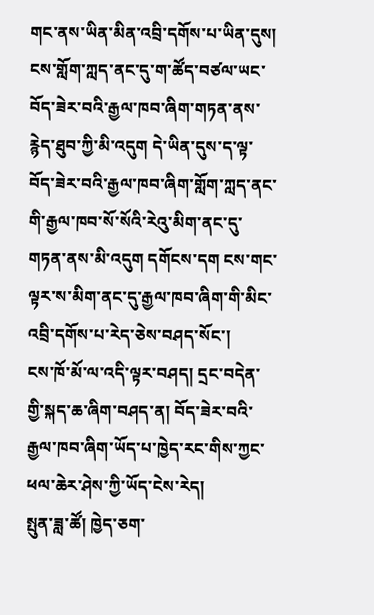གང་ནས་ཡིན་མིན་འབྲི་དགོས་པ་ཡིན་དུས། ངས་གློག་ཀླད་ནང་དུ་ག་ཚོད་བཙལ་ཡང་བོད་ཟེར་བའི་རྒྱལ་ཁབ་ཞིག་གཏན་ནས་རྙེད་ཐུབ་ཀྱི་མི་འདུག དེ་ཡིན་དུས་ད་ལྟ་བོད་ཟེར་བའི་རྒྱལ་ཁབ་ཞིག་གློག་ཀླད་ནང་གི་རྒྱལ་ཁབ་སོ་སོའི་རེའུ་མིག་ནང་དུ་གཏན་ནས་མི་འདུག དགོངས་དག ངས་གང་ལྟར་ས་མིག་ནང་དུ་རྒྱལ་ཁབ་ཞིག་གི་མིང་འབྲི་དགོས་པ་རེད་ཅེས་བཤད་སོང་།
ངས་ཁོ་མོ་ལ་འདི་ལྟར་བཤད། དྲང་བདེན་གྱི་སྐད་ཆ་ཞིག་བཤད་ན། བོད་ཟེར་བའི་རྒྱལ་ཁབ་ཞིག་ཡོད་པ་ཁྱེད་རང་གིས་ཀྱང་ཕལ་ཆེར་ཤེས་ཀྱི་ཡོད་ངེས་རེད།
སྤུན་ཟླ་ཚོ། ཁྱེད་ཅག་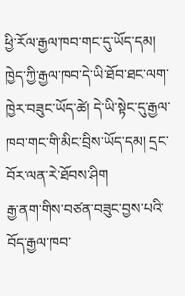ཕྱི་རོལ་རྒྱལ་ཁབ་གང་དུ་ཡོད་དམ། ཁྱེད་ཀྱི་རྒྱལ་ཁབ་དེ་ཡི་ཐོབ་ཐང་ལག་ཁྱེར་བཟུང་ཡོད་ཚེ། དེ་ཡི་སྟེང་དུ་རྒྱལ་ཁབ་གང་གི་མིང་བྲིས་ཡོད་དམ། དྲང་བོར་ལན་རེ་ཐོབས་ཤིག
རྒྱ་ནག་གིས་བཙན་བཟུང་བྱས་པའི་བོད་རྒྱལ་ཁབ་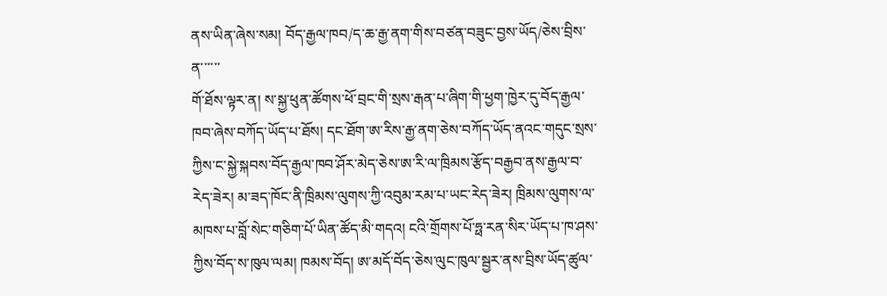ནས་ཡིན་ཞེས་སམ། བོད་རྒྱལ་ཁབ/ད་ཆ་རྒྱ་ནག་གིས་བཙན་བཟུང་བྱས་ཡོད/ཅེས་བྲིས་ན་་་་་་
གོ་ཐོས་ལྟར་ན། ས་སྐྱ་ཕུན་ཚོགས་ཕོ་བྲང་གི་སྲས་རྒན་པ་ཞིག་གི་ཕྱག་ཁྱེར་དུ་བོད་རྒྱལ་ཁབ་ཞེས་བཀོད་ཡོད་པ་ཐོས། དང་ཐོག་ཨ་རིས་རྒྱ་ནག་ཅེས་བཀོད་ཡོད་ནའང་གདུང་སྲས་ཀྱིས་ང་སྐྱེ་སྐབས་བོད་རྒྱལ་ཁབ་ཤོར་མེད་ཅེས་ཨ་རི་ལ་ཁྲིམས་རྩོད་བརྒྱབ་ནས་རྒྱལ་བ་རེད་ཟེར། མ་ཟད་ཁོང་ནི་ཁྲིམས་ལུགས་ཀྱི་འབུམ་རམ་པ་ཡང་རེད་ཟེར། ཁྲིམས་ལུགས་ལ་མཁས་པ་བློ་སེང་གཅིག་པོ་ཡིན་ཚོད་མི་གདའ། ངའི་གྲོགས་པོ་ཧྥ་རན་སིར་ཡོད་པ་ཁ་ཤས་ཀྱིས་བོད་ས་ཁུལ་ལམ། ཁམས་བོད། ཨ་མདོ་བོད་ཅེས་ལུང་ཁུལ་སྦྱར་ནས་བྲིས་ཡོད་ཚུལ་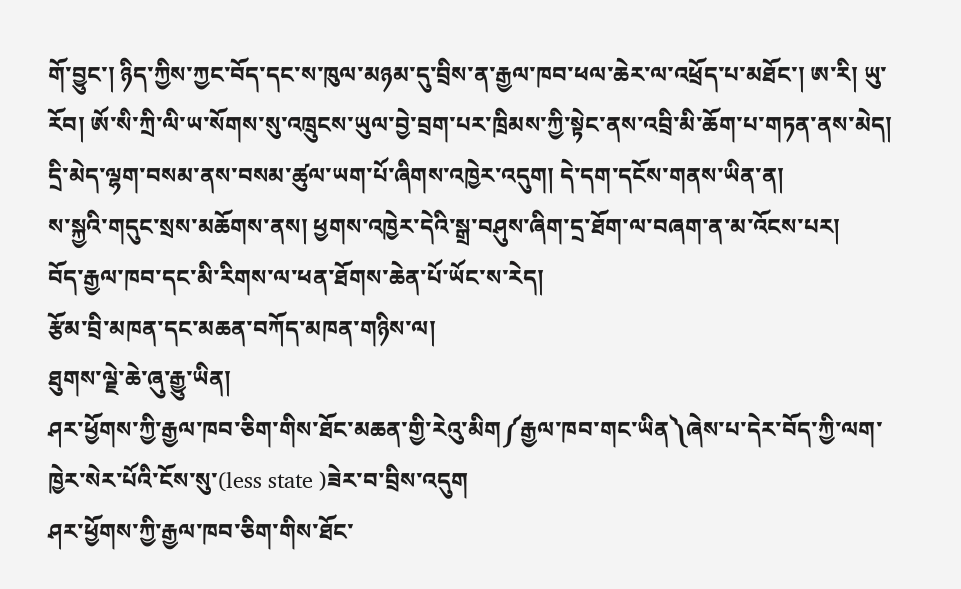གོ་བྱུང་། ཉིད་ཀྱིས་ཀྱང་བོད་དང་ས་ཁུལ་མཉམ་དུ་བྲིས་ན་རྒྱལ་ཁབ་ཕལ་ཆེར་ལ་འཕྲོད་པ་མཐོང་། ཨ་རི། ཡུ་རོབ། ཨོ་སི་ཀྲི་ལི་ཡ་སོགས་སུ་འཁྲུངས་ཡུལ་བྱེ་བྲག་པར་ཁྲིམས་ཀྱི་སྟེང་ནས་འབྲི་མི་ཆོག་པ་གཏན་ནས་མེད།
དྲི་མེད་ལྷག་བསམ་ནས་བསམ་ཚུལ་ཡག་པོ་ཞིགས་འཁྱེར་འདུག། དེ་དག་དངོས་གནས་ཡིན་ན།
ས་སྐྱའི་གདུང་སྲས་མཆོགས་ནས། ཕྱགས་འཁྱེར་དེའི་སྒྲ་བཤུས་ཞིག་དྲ་ཐོག་ལ་བཞག་ན་མ་འོངས་པར།
བོད་རྒྱལ་ཁབ་དང་མི་རིགས་ལ་ཕན་ཐོགས་ཆེན་པོ་ཡོང་ས་རེད།
རྩོམ་བྲི་མཁན་དང་མཆན་བཀོད་མཁན་གཉིས་ལ།
ཐུགས་ལྗེ་ཆེ་ཞུ་རྒྱུ་ཡིན།
ཤར་ཕྱོགས་ཀྱི་རྒྱལ་ཁབ་ཅིག་གིས་ཐོང་མཆན་གྱི་རེའུ་མིག༼རྒྱལ་ཁབ་གང་ཡིན༽ཞེས་པ་དེར་བོད་ཀྱི་ལག་ཁྱེར་སེར་པོའི་ངོས་སུ་(less state )ཟེར་བ་བྲིས་འདུག
ཤར་ཕྱོགས་ཀྱི་རྒྱལ་ཁབ་ཅིག་གིས་ཐོང་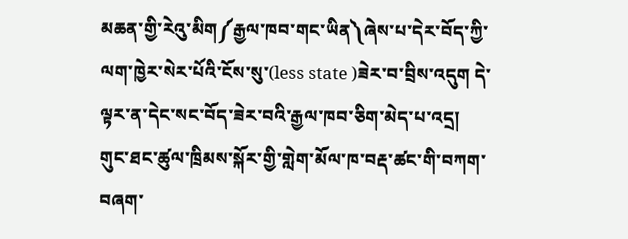མཆན་གྱི་རེའུ་མིག༼རྒྱལ་ཁབ་གང་ཡིན༽ཞེས་པ་དེར་བོད་ཀྱི་ལག་ཁྱེར་སེར་པོའི་ངོས་སུ་(less state )ཟེར་བ་བྲིས་འདུག དེ་ལྟར་ན་དེང་སང་བོད་ཟེར་བའི་རྒྱལ་ཁབ་ཅིག་མེད་པ་འདྲ།
གུང་ཐང་ཚུལ་ཁྲིམས་སྐོར་གྱི་གླེག་མོལ་ཁ་བརྡ་ཚང་གི་བཀག་བཞག་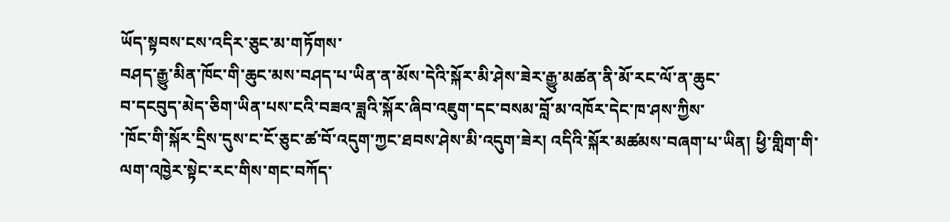ཡོད་སྟབས་ངས་འདིར་ཅུང་མ་གཏོགས་
བཤད་རྒྱུ་མིན་ཁོང་གི་ཆུང་མས་བཤད་པ་ཡིན་ན་མོས་དེའི་སྐོར་མི་ཤེས་ཟེར་རྒྱུ་མཚན་ནི་མོ་རང་ལོ་ན་ཆུང་
བ་དངབུད་མེད་ཅིག་ཡིན་པས་ངའི་བཟའ་ཟླའི་སྐོར་ཞིབ་འཇུག་དང་བསམ་བློ་མ་འཁོར་དེང་ཁ་ཤས་ཀྱིས་
་ཁོང་གི་སྐོར་དྲིས་དུས་ང་ངོ་ཅུང་ཚ་བོ་འདུག་ཀྱང་ཐབས་ཤེས་མི་འདུག་ཟེར། འདིའི་སྐོར་མཚམས་བཞག་པ་ཡིན། ཕྱི་གླིག་གི་ལག་འཁྱེར་སྟེང་རང་གིས་གང་བཀོད་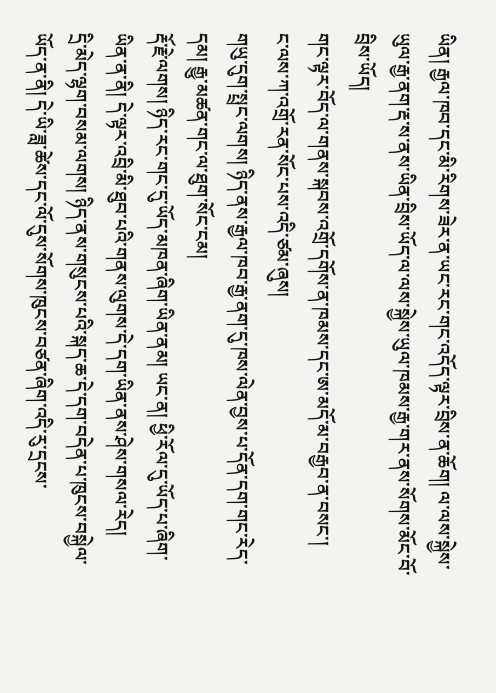ཡིན། རྒྱལ་ཁབ་དང་མི་རིགས་ཟེར་ན་ཡང་རང་གང་འདོད་ལྟར་བྲིས་ན་ཆོག། ལ་ལས་སྐྱེས་ཡུལ་རྒྱ་ནག་རྡ་ས་ནས་ཡིན་བྲིས་ཡོད་ལ་ལས་སྐྱེས་ཡུལ་ཁམས་རྒྱ་གར་ནས་སོགས་མོང་བོ་བྲིས་ཡོད།
གང་ལྟར་བོད་ལ་གནས་སྐབས་འགྲོ་དགོས་ན་ཁམས་དང་ཨ་མདོ་མ་བརྒྱབ་ན་བསང་།
ང་ལས་ཀ་འགྲོ་རན་སོང་པས་འདི་ཙམ་ཞུས།
གཡུ་དུག་སྤྲང་ལགས། ཉིད་ནས་རྒྱལ་ཁབ་རྒྱ་ནག་དུ་ཁས་ལེན་བྱས་པ་དོན་དག་གང་རེད་དམ། རྒྱུ་མཚན་གང་ལ་ཐུག་སོང་ངམ།
རྡོ་རྗེ་ལགས། ཉིད་རང་གང་དུ་ཡོད་མཁན་ཞིག་ཡིན་ནམ། ཡང་ན། ཕྱི་རོལ་དུ་ཡོད་པ་ཞིག་ཡིན་ན་ནི། དེ་ལྟར་འབྲི་མི་ཐུབ་པའི་གནས་ལུགས་དེ་དག་ཡིན་ནས་ཤེས་གསལ་རེད།
དྲི་མེད་ལྷག་བསམ་ལགས། ཉིད་ནས་གསུངས་པའི་སྐད་ཆ་དེ་དག་བདེན་པ་ཁུངས་བསྐྱེལ་ཡོད་ན་ནི། དེ་ཡི་ཟླ་ཚེས་དང་ལོ་དུས་སོགས་ཁུངས་བཙན་ཞིག་འདི་རུ་དྲངས་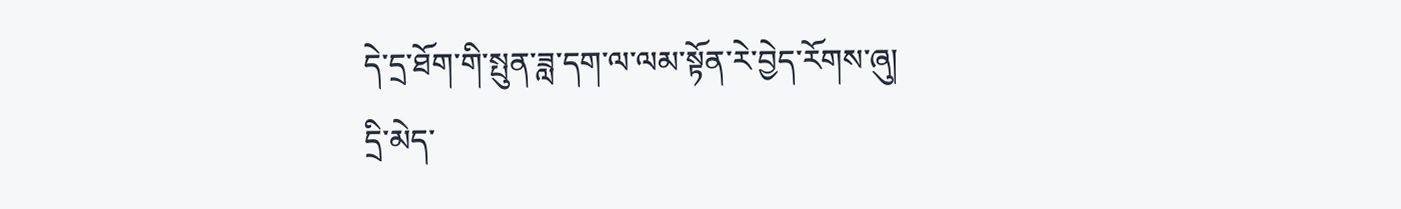དེ་དྲ་ཐོག་གི་སྤུན་ཟླ་དག་ལ་ལམ་སྟོན་རེ་བྱེད་རོགས་ཞུ།
དྲི་མེད་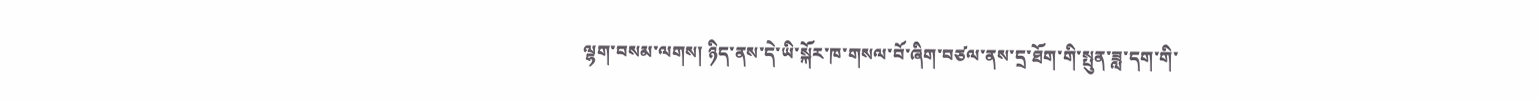ལྷག་བསམ་ལགས། ཉིད་ནས་དེ་ཡི་སྐོར་ཁ་གསལ་བོ་ཞིག་བཙལ་ནས་དྲ་ཐོག་གི་སྤུན་ཟླ་དག་གི་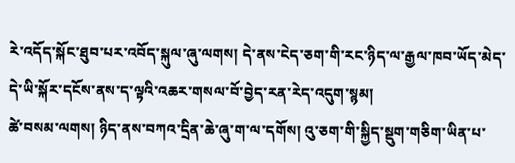རེ་འདོད་སྐོང་ཐུབ་པར་འབོད་སྐུལ་ཞུ་ལགས། དེ་ནས་ངེད་ཅག་གི་རང་ཉིད་ལ་རྒྱལ་ཁབ་ཡོད་མེད་དེ་ཡི་སྐོར་དངོས་ནས་ད་ལྟའི་འཆར་གསལ་བོ་བྱེད་རན་རེད་འདུག་སྙམ།
ཚེ་བསམ་ལགས། ཉིད་ནས་བཀའ་དྲིན་ཆེ་ཞུ་ག་ལ་དགོས། འུ་ཅག་གི་སྐྱིད་སྡུག་གཅིག་ཡིན་པ་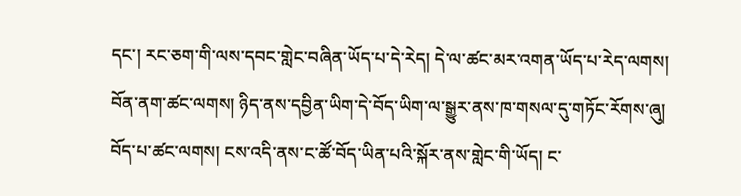དང་། རང་ཅག་གི་ལས་དབང་གླེང་བཞིན་ཡོད་པ་དེ་རེད། དེ་ལ་ཚང་མར་འགན་ཡོད་པ་རེད་ལགས།
བོན་ནག་ཚང་ལགས། ཉིད་ནས་དབྱིན་ཡིག་དེ་བོད་ཡིག་ལ་སྒྱུར་ནས་ཁ་གསལ་དུ་གཏོང་རོགས་ཞུ།
བོད་པ་ཚང་ལགས། ངས་འདི་ནས་ང་ཚོ་བོད་ཡིན་པའི་སྐོར་ནས་གླེང་གི་ཡོད། ང་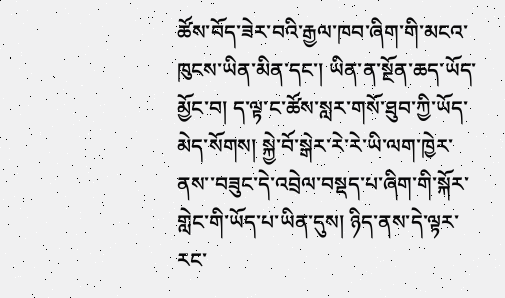ཚོས་བོད་ཟེར་བའི་རྒྱལ་ཁབ་ཞིག་གི་མངའ་ཁུངས་ཡིན་མིན་དང་། ཡིན་ན་སྔོན་ཆད་ཡོད་མྱོང་བ། ད་ལྟ་ང་ཚོས་སླར་གསོ་ཐུབ་ཀྱི་ཡོད་མེད་སོགས། སྐྱེ་བོ་སྒེར་རེ་རེ་ཡི་ལག་ཁྱེར་ནས་་བཟུང་དེ་འབྲེལ་བསྡད་པ་ཞིག་གི་སྐོར་གླེང་གི་ཡོད་པ་ཡིན་དུས། ཉིད་ནས་དེ་ལྟར་རང་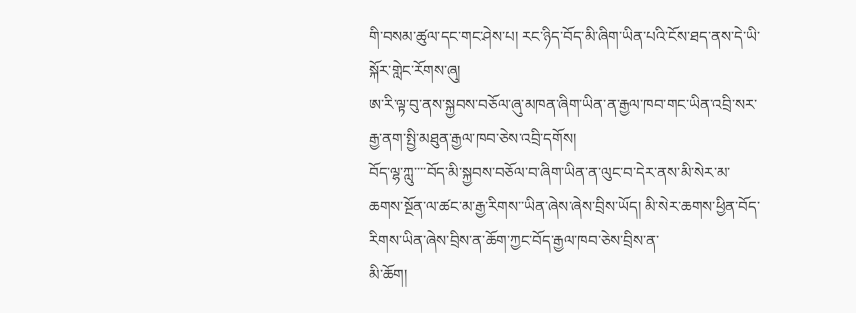གི་བསམ་ཚུལ་དང་གང་ཤེས་པ། རང་ཉིད་བོད་མི་ཞིག་ཡིན་པའི་ངོས་ཐད་ནས་དེ་ཡི་སྐོར་གླེང་རོགས་ཞུ།
ཨ་རི་ལྟ་བུ་ནས་སྐྱབས་བཅོལ་ཞུ་མཁན་ཞིག་ཡིན་ན་རྒྱལ་ཁབ་གང་ཡིན་འབྲི་སར་རྒྱ་ནག་སྤྱི་མཐུན་རྒྱལ་ཁབ་ཅེས་འབྲི་དགོས།
བོད་ལྷ་ཀླུ་་་་བོད་མི་སྐྱབས་བཅོལ་བ་ཞིག་ཡིན་ན་ལུང་བ་དེར་ནས་མི་སེར་མ་ཆགས་སྔོན་ལ་ཚང་མ་རྒྱ་རིགས་་ཡིན་ཞེས་ཞེས་བྲིས་ཡོད། མི་སེར་ཆགས་ཕྱིན་བོད་རིགས་ཡིན་ཞེས་བྲིས་ན་ཆོག་ཀྱང་བོད་རྒྱལ་ཁབ་ཅེས་བྲིས་ན་
མི་ཆོག།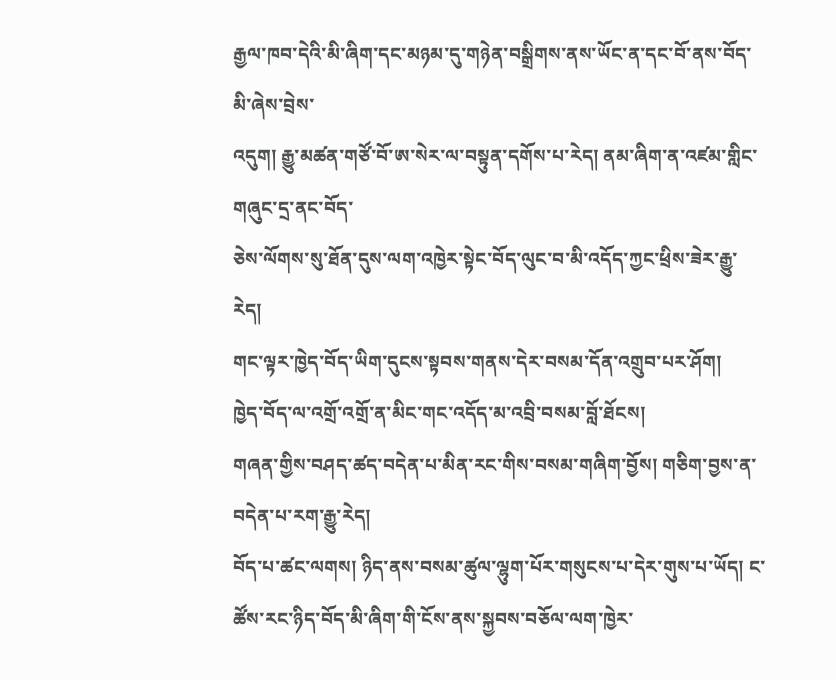རྒྱལ་ཁབ་དེའི་མི་ཞིག་དང་མཉམ་དུ་གཉེན་བསྒྲིགས་ནས་ཡོང་ན་དང་བོ་ནས་བོད་མི་ཞེས་བྲེས་
འདུག། རྒྱུ་མཚན་གཙོ་བོ་ཨ་སེར་ལ་བསྟུན་དགོས་པ་རེད། ནམ་ཞིག་ན་འཛམ་གླིང་གཞུང་དྲ་ནང་བོད་
ཅེས་ལོགས་སུ་ཐོན་དུས་ལག་འཁྱེར་སྟེང་བོད་ལུང་བ་མི་འདོད་ཀྱང་ཕྲིས་ཟེར་རྒྱུ་རེད།
གང་ལྟར་ཁྱེད་བོད་ཡིག་དུངས་སྟབས་གནས་དེར་བསམ་དོན་འགྲུབ་པར་ཤོག།
ཁྱེད་བོད་ལ་འགྲོ་འགྲོ་ན་མིང་གང་འདོད་མ་འབྲི་བསམ་བློ་ཐོངས།
གཞན་གྱིས་བཤད་ཚད་བདེན་པ་མིན་རང་གིས་བསམ་གཞིག་བྱོས། གཅིག་བྱས་ན་བདེན་པ་རག་རྒྱུ་རེད།
བོད་པ་ཚང་ལགས། ཉིད་ནས་བསམ་ཚུལ་ལྷུག་པོར་གསུངས་པ་དེར་གུས་པ་ཡོད། ང་ཚོས་རང་ཉིད་བོད་མི་ཞིག་གི་ངོས་ནས་སྐྱབས་བཅོལ་ལག་ཁྱེར་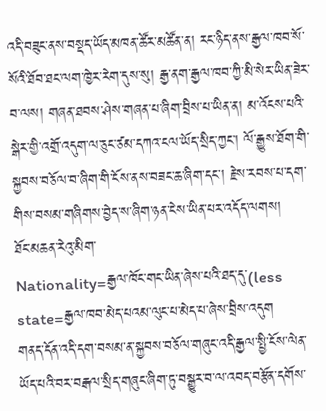འདི་བཟུང་ནས་བསྡད་ཡོད་མཁན་ཚོར་མཚོན་ན། རང་ཉིད་ནས་རྒྱལ་ཁབ་སོ་སོའི་ཐོབ་ཐང་ལག་ཁྱེར་རེག་དུས་སུ། རྒྱ་ནག་རྒྱལ་ཁབ་ཀྱི་མི་སེར་ཡིན་ཟེར་བ་ལས། གཞན་ཐབས་ཤེས་གཞན་པ་ཞིག་བྲིས་པ་ཡིན་ན། མ་འོངས་པའི་སྒེར་གྱི་འགྲོ་འདུག་ལ་ཅུང་ཙམ་དཀའ་ངལ་ཡོད་སྲིད་ཀྱང་། ལོ་རྒྱུས་ཐོག་གི་སྐྱབས་བཅོལ་བ་ཞིག་གི་ངོས་ནས་བཟང་ཆ་ཞིག་དང་། རྗེས་རབས་པ་དག་གིས་བསམ་གཞིགས་བྱེད་ས་ཞིག་ཉན་ངེས་ཡིན་པར་འདོད་ལགས།
ཐོང་མཆན་རེའུ་མིག་
Nationality=རྒྱལ་ཁོང་གང་ཡིན་ཞེས་པའི་ཐད་དུ་(less state=རྒྱལ་ཁབ་མེད་པའམ་ལུང་པ་མེད་པ་ཞེས་བྲིས་འདུག
གནད་དོན་འདི་དག་བསམ་ན་སྐྱབས་བཅོལ་གཞུང་འདི་རྒྱལ་སྤྱི་ངོས་ལེན་ཡོད་པའི་བར་བརྒལ་སྲིད་གཞུང་ཞིག་ཏུ་བསྒྱུར་བ་ལ་འབད་བརྩོན་དགོས་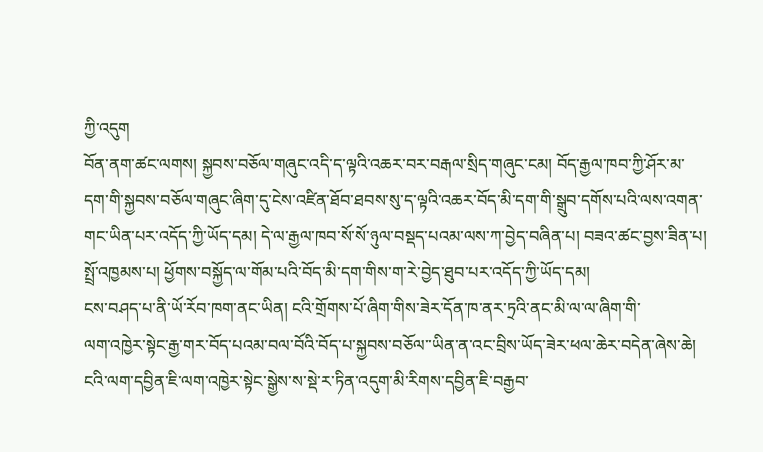ཀྱི་འདུག
བོན་ནག་ཚང་ལགས། སྐྱབས་བཅོལ་གཞུང་འདི་ད་ལྟའི་འཆར་བར་བརྒལ་སྲིད་གཞུང་ངམ། བོད་རྒྱལ་ཁབ་ཀྱི་ཤོར་མ་དག་གི་སྐྱབས་བཅོལ་གཞུང་ཞིག་དུ་ངེས་འཛིན་ཐོབ་ཐབས་སུ་ད་ལྟའི་འཆར་བོད་མི་དག་གི་སྒྲུབ་དགོས་པའི་ལས་འགན་གང་ཡིན་པར་འདོད་ཀྱི་ཡོད་དམ། དེ་ལ་རྒྱལ་ཁབ་སོ་སོ་ཉུལ་བསྡད་པའམ་ལས་ཀ་བྱེད་བཞིན་པ། བཟའ་ཚང་བྱས་ཟིན་པ། སྤྲོ་འཁྱམས་པ། ཕྱོགས་བསྐྱོད་ལ་གོམ་པའི་བོད་མི་དག་གིས་ག་རེ་བྱེད་ཐུབ་པར་འདོད་ཀྱི་ཡོད་དམ།
ངས་བཤད་པ་ནི་ཡོ་རོབ་ཁག་ནང་ཡིན། ངའི་གྲོགས་པོ་ཞིག་གིས་ཟེར་དོན་ཁ་ནར་ཏྲའི་ནང་མི་ལ་ལ་ཞིག་གི་
ལག་འཁྱེར་སྟེང་རྒྱ་གར་བོད་པའམ་བལ་བོའི་བོད་པ་སྐྱབས་བཅོལ་་ཡིན་ན་འང་བྲིས་ཡོད་ཟེར་ཕལ་ཆེར་བདེན་ཞེས་ཆེ། ངའི་ལག་དབྱིན་ཇི་ལག་འཁྱེར་སྟེང་སྒྱེས་ས་སྡེ་ར་ཏིན་འདུག་མི་རིགས་དབྱིན་ཇི་བརྒྱབ་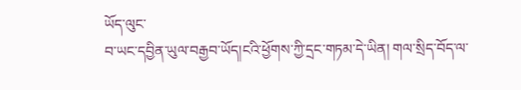ཡོད་ལུང་
བ་ཡང་དབྱིན་ཡུལ་བརྒྱབ་ཡོད།ངའི་ཕྱོགས་ཀྱི་དྲང་གཏམ་དེ་ཡིན། གལ་སྲིད་བོད་ལ་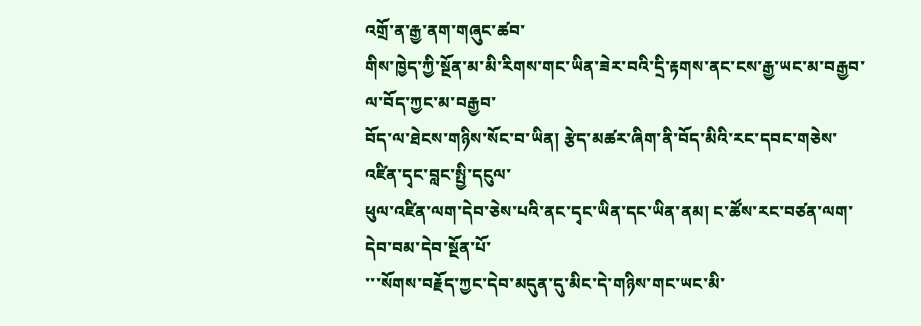འགྲོ་ན་རྒྱ་ནག་གཞུང་ཚབ་
གིས་ཁྱེད་ཀྱི་སྔོན་མ་མི་རིགས་གང་ཡིན་ཟེར་བའི་དྲི་རྟགས་ནང་ངས་རྒྱ་ཡང་མ་བརྒྱབ་ལ་བོད་ཀྱང་མ་བརྒྱབ་
བོད་ལ་ཐེངས་གཉིས་སོང་བ་ཡིན། རྩེད་མཚར་ཞིག་ནི་བོད་མིའི་རང་དབང་གཅེས་འཛིན་དྭང་བླང་སྤྱི་དངུལ་
ཕུལ་འཛིན་ལག་དེབ་ཅེས་པའི་ནང་དྭང་ཡིན་དང་ཡིན་ནམ། ང་ཚོས་རང་བཙན་ལག་དེབ་བམ་དེབ་སྔོན་པོ་
་་་སོགས་བརྗོད་ཀྱང་དེབ་མདུན་དུ་མིང་དེ་གཉིས་གང་ཡང་མི་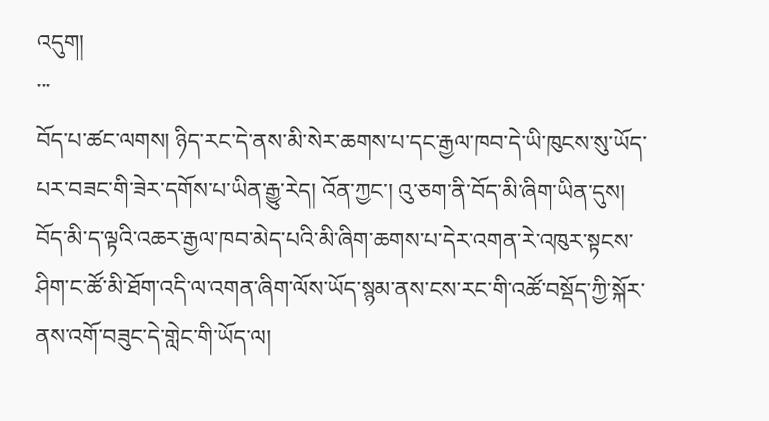འདུག།
་་་
བོད་པ་ཚང་ལགས། ཉིད་རང་དེ་ནས་མི་སེར་ཆགས་པ་དང་རྒྱལ་ཁབ་དེ་ཡི་ཁུངས་སུ་ཡོད་པར་བཟང་གི་ཟེར་དགོས་པ་ཡིན་རྒྱུ་རེད། འོན་ཀྱང་། འུ་ཅག་ནི་བོད་མི་ཞིག་ཡིན་དུས། བོད་མི་ད་ལྟའི་འཆར་རྒྱལ་ཁབ་མེད་པའི་མི་ཞིག་ཆགས་པ་དེར་འགན་རེ་འཁུར་སྟངས་ཤིག་ང་ཚོ་མི་ཐོག་འདི་ལ་འགན་ཞིག་ལོས་ཡོད་སྙམ་ནས་ངས་རང་གི་འཚོ་བསྡོད་ཀྱི་སྐོར་ནས་འགོ་བཟུང་དེ་གླེང་གི་ཡོད་ལ།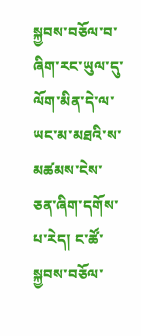སྐྱབས་བཅོལ་བ་ཞིག་རང་ཡུལ་དུ་ལོག་མིན་དེ་ལ་ཡང་མ་མཐའི་ས་མཚམས་ངེས་ཅན་ཞིག་དགོས་པ་རེད། ང་ཚོ་སྐྱབས་བཅོལ་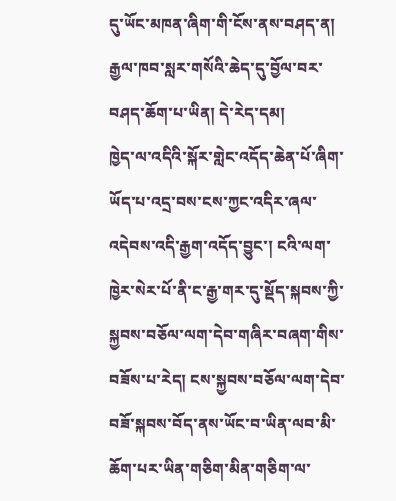དུ་ཡོང་མཁན་ཞིག་གི་ངོས་ནས་བཤད་ན། རྒྱལ་ཁབ་སླར་གསོའི་ཆེད་དུ་བྱོལ་བར་བཤད་ཆོག་པ་ཡིན། དེ་རེད་དམ།
ཁྱེད་ལ་འདིའི་སྐོར་གླེང་འདོད་ཆེན་པོ་ཞིག་ཡོད་པ་འདྲ་བས་ངས་ཀྱང་འདིར་ཞལ་འདེབས་འདི་རྒྱག་འདོད་བྱུང་། ངའི་ལག་ཁྱེར་སེར་པོ་ནི་ང་རྒྱ་གར་དུ་སྡོད་སྐབས་ཀྱི་སྐྱབས་བཅོལ་ལག་དེབ་གཞིར་བཞག་གིས་བཟོས་པ་རེད། ངས་སྐྱབས་བཅོལ་ལག་དེབ་བཟོ་སྐབས་བོད་ནས་ཡོང་བ་ཡིན་ལབ་མི་ཆོག་པར་ཡིན་གཅིག་མིན་གཅིག་ལ་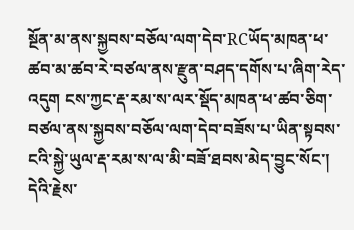སྔོན་མ་ནས་སྐྱབས་བཅོལ་ལག་དེབ་RCཡོད་མཁན་ཕ་ཚབ་མ་ཚབ་རེ་བཙལ་ནས་རྫུན་བཤད་དགོས་པ་ཞིག་རེད་འདུག ངས་ཀྱང་རྡ་རམ་ས་ལར་སྡོད་མཁན་ཕ་ཚབ་ཅིག་བཙལ་ནས་སྐྱབས་བཅོལ་ལག་དེབ་བཟོས་པ་ཡིན་སྟབས་ངའི་སྐྱེ་ཡུལ་རྡ་རམ་ས་ལ་མི་བཟོ་ཐབས་མེད་བྱུང་སོང་། དེའི་རྗེས་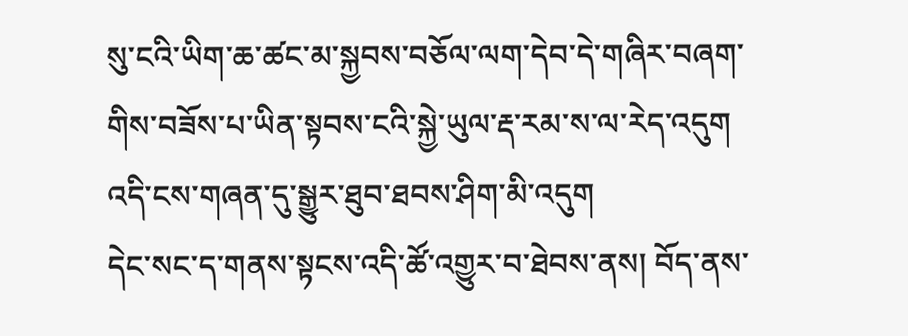སུ་ངའི་ཡིག་ཆ་ཚང་མ་སྐྱབས་བཅོལ་ལག་དེབ་དེ་གཞིར་བཞག་གིས་བཟོས་པ་ཡིན་སྟབས་ངའི་སྐྱེ་ཡུལ་རྡ་རམ་ས་ལ་རེད་འདུག འདི་ངས་གཞན་དུ་སྒྱུར་ཐུབ་ཐབས་ཤིག་མི་འདུག
དེང་སང་ད་གནས་སྟངས་འདི་ཚོ་འགྱུར་བ་ཐེབས་ནས། བོད་ནས་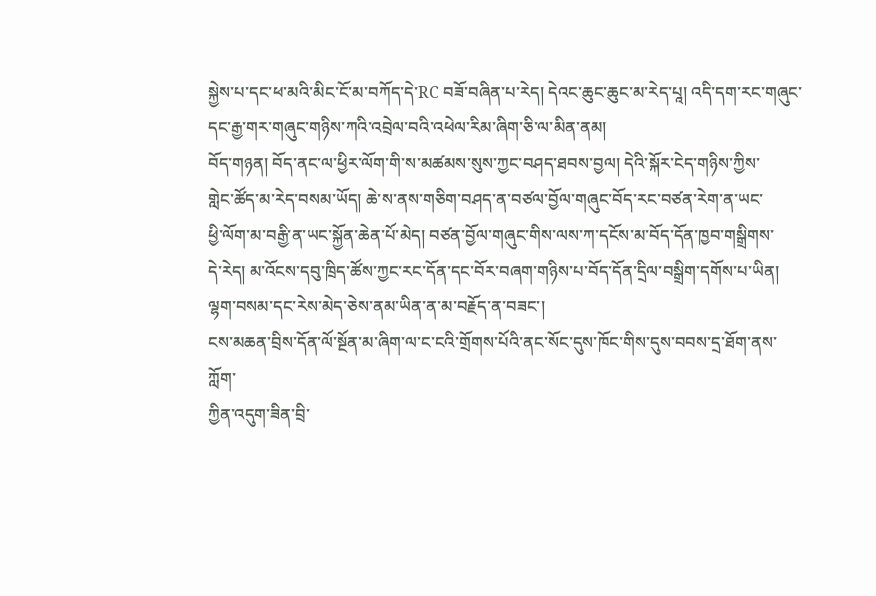སྐྱེས་པ་དང་ཕ་མའི་མིང་ངོ་མ་བཀོད་དེ་RC བཟོ་བཞིན་པ་རེད། དེའང་ཆུང་ཆུང་མ་རེད་པཱ། འདི་དག་རང་གཞུང་དང་རྒྱ་གར་གཞུང་གཉིས་ཀའི་འབྲེལ་བའི་འཕེལ་རིམ་ཞིག་ཅི་ལ་མིན་ནམ།
བོད་གཉན། བོད་ནང་ལ་ཕྱིར་ལོག་གི་ས་མཚམས་སུས་ཀྱང་བཤད་ཐབས་བྱལ། དེའི་སྐོར་ངེད་གཉིས་ཀྱིས་
གླེང་ཚོད་མ་རེད་བསམ་ཡོད། ཆེ་ས་ནས་གཅིག་བཤད་ན་བཙལ་བྱོལ་གཞུང་བོད་རང་བཙན་རེག་ན་ཡང་
ཕྱི་ལོག་མ་བརྒྱི་ན་ཡང་སྐྱོན་ཆེན་པོ་མེད། བཙན་བྱོལ་གཞུང་གིས་ལས་ཀ་དངོས་མ་བོད་དོན་ཁྱབ་གསྒྲིགས་
དེ་རེད། མ་འོངས་དབུ་ཁྲིད་ཚོས་ཀྱང་རང་དོན་དང་བོར་བཞག་གཉིས་པ་བོད་དོན་དྲིལ་བསྒྲིག་དགོས་པ་ཡིན།
ལྷག་བསམ་དང་རེས་མེད་ཅེས་ནམ་ཡིན་ན་མ་བརྗོད་ན་བཟང་།
ངས་མཆན་བྲིས་དོན་ལོ་སྔོན་མ་ཞིག་ལ་ང་ངའི་གྲོགས་པོའི་ནང་སོང་དུས་ཁོང་གིས་དུས་བབས་དྲ་ཐོག་ནས་ཀློག་
ཀྱིན་འདུག་ཟིན་བྲི་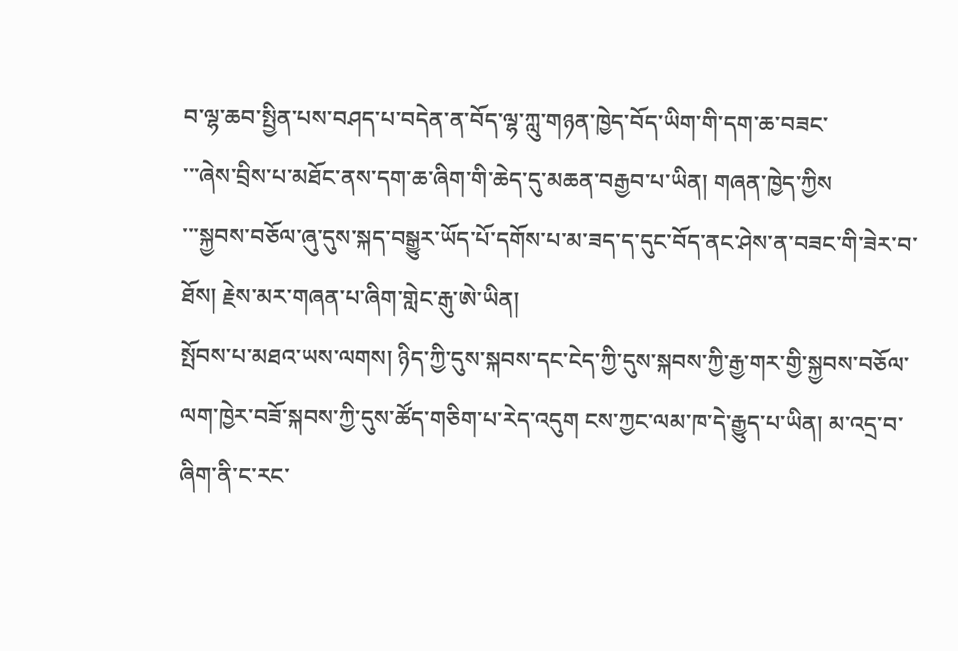བ་ལྷ་ཆབ་སྤྱིན་པས་བཤད་པ་བདེན་ན་བོད་ལྷ་ཀླུ་གཉན་ཁྱེད་བོད་ཡིག་གི་དག་ཆ་བཟང་
་་་ཞེས་བྲིས་པ་མཐོང་ནས་དག་ཆ་ཞིག་གི་ཆེད་དུ་མཆན་བརྒྱབ་པ་ཡིན། གཞན་ཁྱེད་ཀྱིས
་་་སྐྱབས་བཅོལ་ཞུ་དུས་སྐད་བསྒྱུར་ཡོད་པོ་དགོས་པ་མ་ཟད་ད་དུང་བོད་ནང་ཤེས་ན་བཟང་གི་ཟེར་བ་ཐོས། རྗེས་མར་གཞན་པ་ཞིག་གླེང་རྒུ་ཨེ་ཡིན།
སྤོབས་པ་མཐའ་ཡས་ལགས། ཉིད་ཀྱི་དུས་སྐབས་དང་ངེད་ཀྱི་དུས་སྐབས་ཀྱི་རྒྱ་གར་གྱི་སྐྱབས་བཅོལ་ལག་ཁྱེར་བཟོ་སྐབས་ཀྱི་དུས་ཚོད་གཅིག་པ་རེད་འདུག ངས་ཀྱང་ལམ་ཁ་དེ་རྒྱུད་པ་ཡིན། མ་འདྲ་བ་ཞིག་ནི་ང་རང་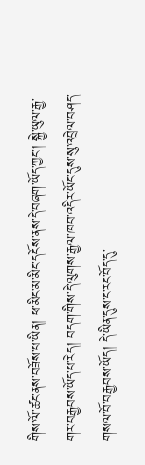གིས་ལོ་ཚང་ནས་བཟོས་པ་ཡིན། ཕ་མིང་མ་མིང་དངོས་ནས་དེ་བཞག་ཡོད་ཀྱང་། སྐྱེ་ཡུལ་རྒྱ་གར་བརྒྱབས་ཡོད་པ་རེད། བདག་གིས་དེ་ལུགས་རྒྱལ་ཁབ་འདིར་ཡོང་དུས་སུ་འབྲེལ་བཤད་གསལ་བོ་བརྒྱབས་ཡོད། དེ་ཡིན་དུས་ང་རང་བོད་དུ་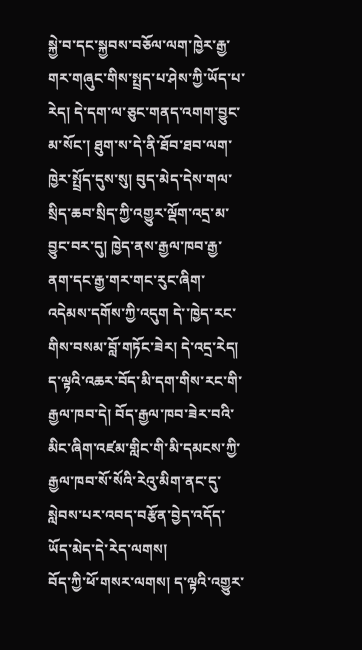སྐྱེ་བ་དང་སྐྱབས་བཅོལ་ལག་ཁྱེར་རྒྱ་གར་གཞུང་གིས་སྤྲད་པ་ཤེས་ཀྱི་ཡོད་པ་རེད། དེ་དག་ལ་ཅུང་གནད་འགག་བྱུང་མ་སོང་། ཐུག་ས་དེ་ནི་ཐོབ་ཐབ་ལག་ཁྱེར་སྤྲོད་དུས་སུ། བུད་མེད་དེས་གལ་སྲིད་ཆབ་སྲིད་ཀྱི་འགྱུར་ལྡོག་འདྲ་མ་བྱུང་བར་དུ། ཁྱེད་ནས་རྒྱལ་ཁབ་རྒྱ་ནག་དང་རྒྱ་གར་གང་རུང་ཞིག་འདེམས་དགོས་ཀྱི་འདུག དེ་་ཁྱེད་རང་གིས་བསམ་བློ་གཏོང་ཟེར། དེ་འདྲ་རེད། ད་ལྟའི་འཆར་བོད་མི་དག་གིས་རང་གི་རྒྱལ་ཁབ་དེ། བོད་རྒྱལ་ཁབ་ཟེར་བའི་མིང་ཞིག་འཛམ་གླིང་གི་མི་དམངས་ཀྱི་རྒྱལ་ཁབ་སོ་སོའི་རེའུ་མིག་ནང་དུ་སླེབས་པར་འབད་བརྩོན་བྱེད་འདོད་ཡོད་མེད་དེ་རེད་ལགས།
བོད་ཀྱི་ཕོ་གསར་ལགས། ད་ལྟའི་འགྱུར་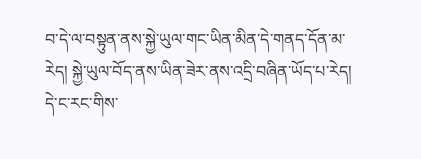བ་དེ་ལ་བསྟུན་ནས་སྐྱེ་ཡུལ་གང་ཡིན་མིན་དེ་གནད་དོན་མ་རེད། སྐྱེ་ཡུལ་བོད་ནས་ཡིན་ཟེར་ནས་འདྲི་བཞིན་ཡོད་པ་རེད། དེ་ང་རང་གིས་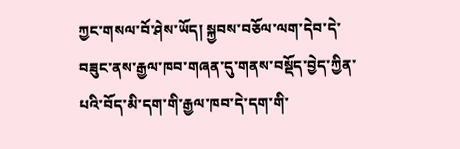ཀྱང་གསལ་བོ་ཤེས་ཡོད། སྐྱབས་བཅོལ་ལག་དེབ་དེ་བཟུང་ནས་རྒྱལ་ཁབ་གཞན་དུ་གནས་བསྡོད་བྱེད་ཀྱིན་པའི་བོད་མི་དག་གི་རྒྱལ་ཁབ་དེ་དག་གི་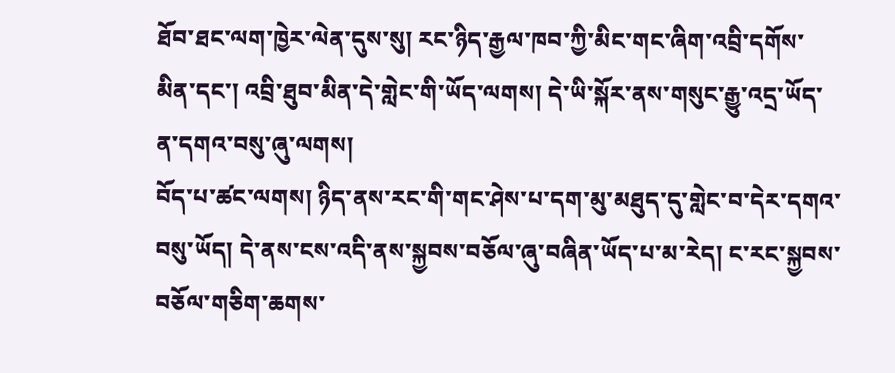ཐོབ་ཐང་ལག་ཁྱེར་ལེན་དུས་སུ། རང་ཉིད་རྒྱལ་ཁབ་ཀྱི་མིང་གང་ཞིག་འབྲི་དགོས་མིན་དང་། འབྲི་ཐུབ་མིན་དེ་གླེང་གི་ཡོད་ལགས། དེ་ཡི་སྐོར་ནས་གསུང་རྒྱུ་འདྲ་ཡོད་ན་དགའ་བསུ་ཞུ་ལགས།
བོད་པ་ཚང་ལགས། ཉིད་ནས་རང་གི་གང་ཤེས་པ་དག་མུ་མཐུད་དུ་གླེང་བ་དེར་དགའ་བསུ་ཡོད། དེ་ནས་ངས་འདི་ནས་སྐྱབས་བཅོལ་ཞུ་བཞིན་ཡོད་པ་མ་རེད། ང་རང་སྐྱབས་བཅོལ་གཅིག་ཆགས་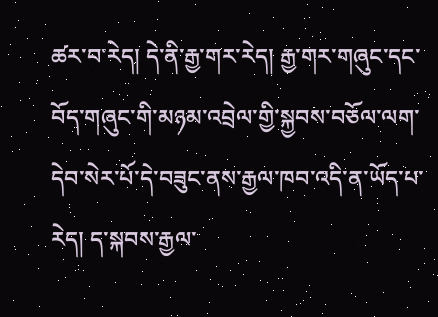ཚར་བ་རེད། དེ་ནི་རྒྱ་གར་རེད། རྒྱ་གར་གཞུང་དང་བོད་གཞུང་གི་མཉམ་འབྲེལ་གྱི་སྐྱབས་བཅོལ་ལག་དེབ་སེར་པོ་དེ་བཟུང་ནས་རྒྱལ་ཁབ་འདི་ན་ཡོད་པ་རེད། ད་སྐབས་རྒྱལ་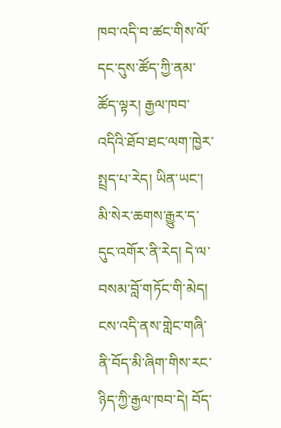ཁབ་འདི་བ་ཚང་གིས་ལོ་དང་དུས་ཚོད་ཀྱི་ནམ་ཚོད་ལྟར། རྒྱལ་ཁབ་འདིའི་ཐོབ་ཐང་ལག་ཁྱེར་སྤྲད་པ་རེད། ཡིན་ཡང་། མི་སེར་ཆགས་རྒྱུར་ད་དུང་འགོར་ནི་རེད། དེ་ལ་བསམ་བློ་གཏོང་གི་མེད། ངས་འདི་ནས་གླེང་གཞི་ནི་བོད་མི་ཞིག་གིས་རང་ཉིད་ཀྱི་རྒྱལ་ཁབ་དེ། བོད་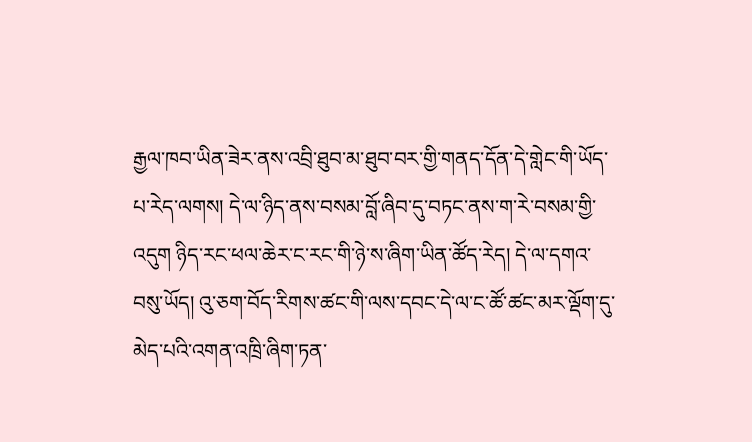རྒྱལ་ཁབ་ཡིན་ཟེར་ནས་འབྲི་ཐུབ་མ་ཐུབ་བར་གྱི་གནད་དོན་དེ་གླེང་གི་ཡོད་པ་རེད་ལགས། དེ་ལ་ཉིད་ནས་བསམ་བློ་ཞིབ་དུ་བཏང་ནས་ག་རེ་བསམ་གྱི་འདུག ཉིད་རང་ཕལ་ཆེར་ང་རང་གི་ཉེ་ས་ཞིག་ཡིན་ཚོད་རེད། དེ་ལ་དགའ་བསུ་ཡོད། འུ་ཅག་བོད་རིགས་ཚང་གི་ལས་དབང་དེ་ལ་ང་ཚོ་ཚང་མར་ལྡོག་དུ་མེད་པའི་འགན་འཁྲི་ཞིག་ཏན་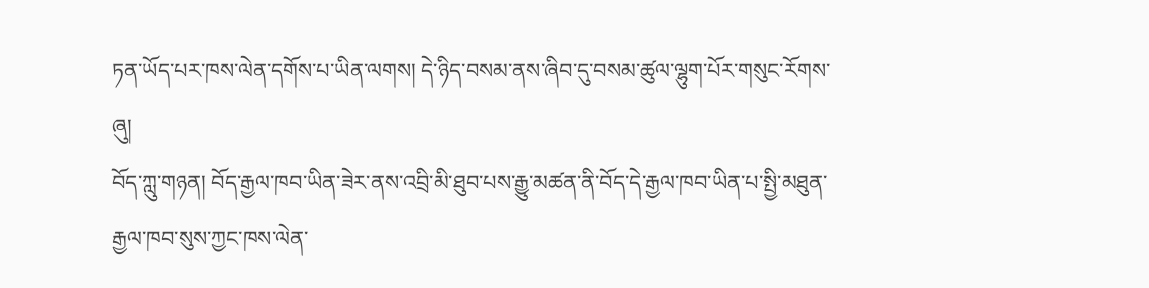ཏན་ཡོད་པར་ཁས་ལེན་དགོས་པ་ཡིན་ལགས། དེ་ཉིད་བསམ་ནས་ཞིབ་དུ་བསམ་ཚུལ་ལྷུག་པོར་གསུང་རོགས་ཞུ།
བོད་ཀླུ་གཉན། བོད་རྒྱལ་ཁབ་ཡིན་ཟེར་ནས་འབྲི་མི་ཐུབ་པས་རྒྱུ་མཚན་ནི་བོད་དེ་རྒྱལ་ཁབ་ཡིན་པ་སྤྱི་མཐུན་
རྒྱལ་ཁབ་སུས་ཀྱང་ཁས་ལེན་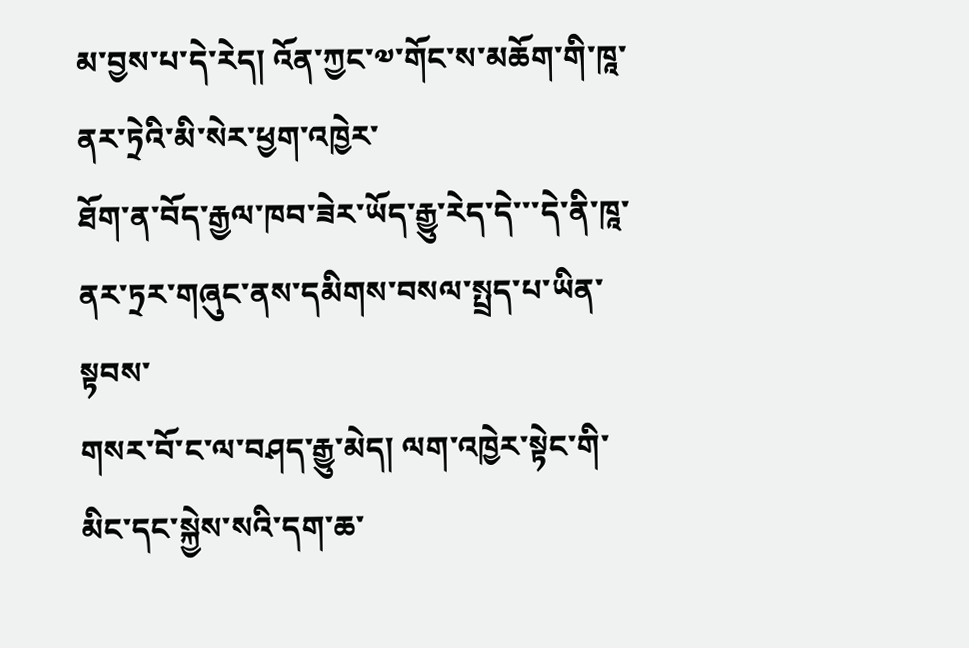མ་བྱས་པ་དེ་རེད། འོན་ཀྱང་༧་གོང་ས་མཆོག་གི་ཁཱ་ནར་ཏྲེའི་མི་སེར་ཕྱག་འཁྱེར་
ཐོག་ན་བོད་རྒྱལ་ཁབ་ཟེར་ཡོད་རྒྱུ་རེད་དེ་་་དེ་ནི་ཁཱ་ནར་ཏྲར་གཞུང་ནས་དམིགས་བསལ་སྤྲད་པ་ཡིན་སྟབས་
གསར་བོ་ང་ལ་བཤད་རྒྱུ་མེད། ལག་འཁྱེར་སྟེང་གི་མིང་དང་སྐྱེས་སའི་དག་ཆ་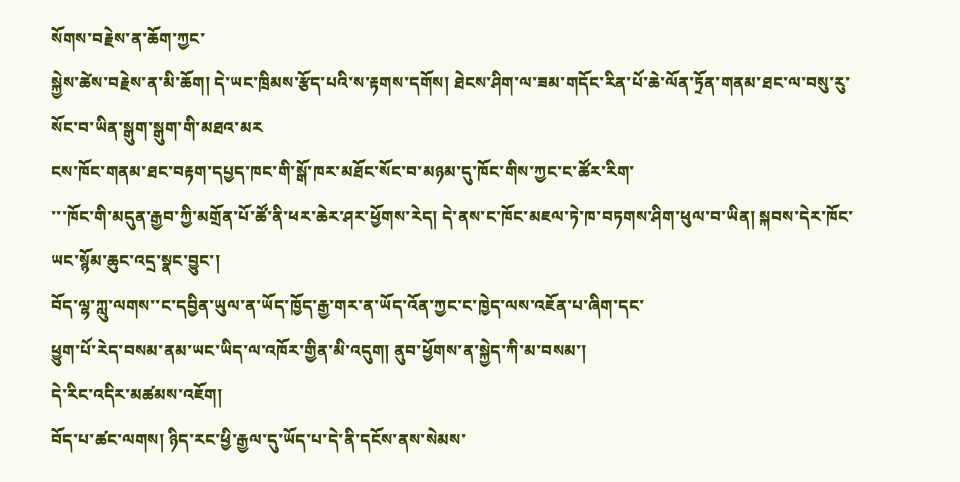སོགས་བརྗེས་ན་ཆོག་ཀྱང་
སྐྱེས་ཚེས་བརྗེས་ན་མི་ཆོག། དེ་ཡང་ཁྲིམས་རྩོད་པའི་ས་རྟགས་དགོས། ཐེངས་ཤིག་ལ་ཟམ་གདོང་རིན་པོ་ཆེ་ལོན་ཏྲོན་གནམ་ཐང་ལ་བསུ་རུ་སོང་བ་ཡིན་སྒུག་སྒུག་གི་མཐའ་མར
ངས་ཁོང་གནམ་ཐང་བརྟག་དཔྱད་ཁང་གི་སྒོ་ཁར་མཐོང་སོང་བ་མཉམ་དུ་ཁོང་གིས་ཀྱང་ང་ཚོར་རིག་
་་་ཁོང་གི་མདུན་རྒྱབ་ཀྱི་མགྲོན་པོ་ཚོ་ནི་ཕར་ཆེར་ཤར་ཕྱོགས་རེད། དེ་ནས་ང་ཁོང་མཇལ་ཏེ་ཁ་བཏགས་ཤིག་ཕུལ་བ་ཡིན། སྐབས་དེར་ཁོང་ཡང་སྙོམ་ཆུང་འདྲ་སྣང་བྱུང་།
བོད་ལྷ་ཀླུ་ལགས་་ང་དབྱིན་ཡུལ་ན་ཡོད་ཁྱོད་རྒྱ་གར་ན་ཡོད་འོན་ཀྱང་ང་ཁྱེད་ལས་འཇོན་པ་ཞིག་དང་
ཕྱུག་པོ་རེད་བསམ་ནམ་ཡང་ཡིད་ལ་འཁོར་གྱིན་མི་འདུག། ནུབ་ཕྱོགས་ན་སྐྱེད་ཀི་མ་བསམ་།
དེ་རིང་འདིར་མཚམས་འཇོག།
བོད་པ་ཚང་ལགས། ཉིད་རང་ཕྱི་རྒྱལ་དུ་ཡོད་པ་དེ་ནི་དངོས་ནས་སེམས་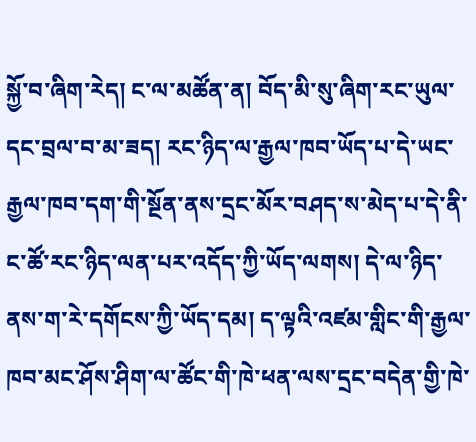སྐྱོ་བ་ཞིག་རེད། ང་ལ་མཚོན་ན། བོད་མི་སུ་ཞིག་རང་ཡུལ་དང་བྲལ་བ་མ་ཟད། རང་ཉིད་ལ་རྒྱལ་ཁབ་ཡོད་པ་དེ་ཡང་རྒྱལ་ཁབ་དག་གི་སྔོན་ནས་དྲང་མོར་བཤད་ས་མེད་པ་དེ་ནི་ང་ཚོ་རང་ཉིད་ལན་པར་འདོད་ཀྱི་ཡོད་ལགས། དེ་ལ་ཉིད་ནས་ག་རེ་དགོངས་ཀྱི་ཡོད་དམ། ད་ལྟའི་འཛམ་གླིང་གི་རྒྱལ་ཁབ་མང་ཤོས་ཤིག་ལ་ཚོང་གི་ཁེ་ཕན་ལས་དྲང་བདེན་གྱི་ཁེ་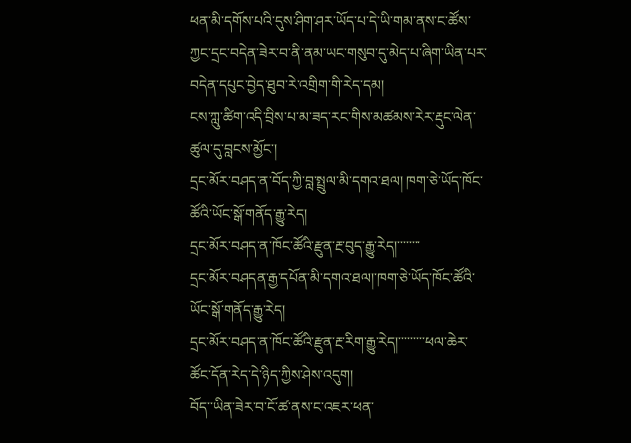ཕན་མི་དགོས་པའི་དུས་ཤིག་ཤར་ཡོད་པ་དེ་ཡི་གམ་ནས་ང་ཚོས་ཀྱང་དྲང་བདེན་ཟེར་བ་ནི་ནམ་ཡང་གསུབ་དུ་མེད་པ་ཞིག་ཡིན་པར་བདེན་དཔུང་བྱེད་ཐུབ་རེ་འགྲིག་གི་རེད་དམ།
ངས་ཀླུ་ཚིག་འདི་བྲིས་པ་མ་ཟད་རང་གིས་མཚམས་རེར་རྡུང་ལེན་ཚུལ་དུ་བླངས་མྱོང་།
དྲང་མོར་བཤད་ན་བོད་ཀྱི་བླ་སྤྲུལ་མི་དགའ་ཐལ། ཁག་ཅེ་ཡོད་ཁོང་ཚོའི་ཡོང་སྒོ་གནོད་རྒྱུ་རེད།
དྲང་མོར་བཤད་ན་ཁོང་ཚོའི་རྫུན་རྔ་བུད་རྒྱུ་རེད།་་་་་་་་
དྲང་མོར་བཤདན་རྒྱ་དཔོན་མི་དགའ་ཐལ།་ཁག་ཅེ་ཡོད་ཁོང་ཚོའི་ཡོང་སྒོ་གནོད་རྒྱུ་རེད།
དྲང་མོར་བཤད་ན་ཁོང་ཚོའི་རྫུན་རྔ་རིག་རྒྱུ་རེད།་་་་་་་་་ཕལ་ཆེར་ཚོང་དོན་རེད་དེ་ཉིད་ཀྱིས་ཤེས་འདུག།
བོད་་ཡིན་ཟེར་བ་ངོ་ཚ་ནས་ང་འཇར་ཕན་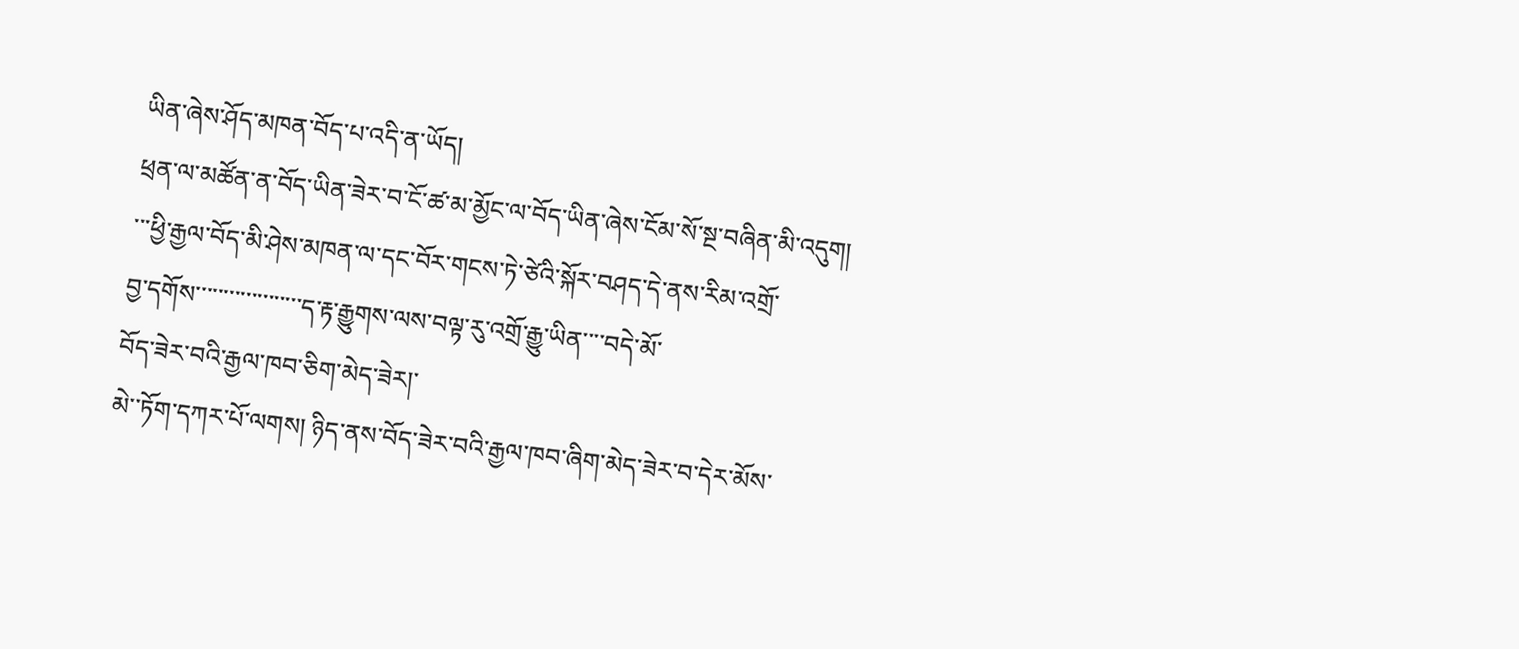ཡིན་ཞེས་ཤོད་མཁན་བོད་པ་འདི་ན་ཡོད།
ཕྲན་ལ་མཚོན་ན་བོད་ཡིན་ཟེར་བ་ངོ་ཚ་མ་མྱོང་ལ་བོད་ཡིན་ཞེས་ངོམ་སོ་སྔ་བཞིན་མི་འདུག།
་་་ཕྱི་རྒྱལ་བོད་མི་ཤེས་མཁན་ལ་དང་བོར་གངས་ཏེ་ཙེའི་སྐོར་བཤད་དེ་ནས་རིམ་འགྲོ་
བྱ་དགོས་་་་་་་་་་་་་་་་་་་ད་རྟ་རྒྱུགས་ལས་བལྟ་རུ་འགྲོ་རྒྱུ་ཡིན་་་་བདེ་མོ་
བོད་ཟེར་བའི་རྒྱལ་ཁབ་ཅིག་མེད་ཟེར།་
མེ་་ཏོག་དཀར་པོ་ལགས། ཉིད་ནས་བོད་ཟེར་བའི་རྒྱལ་ཁབ་ཞིག་མེད་ཟེར་བ་དེར་མོས་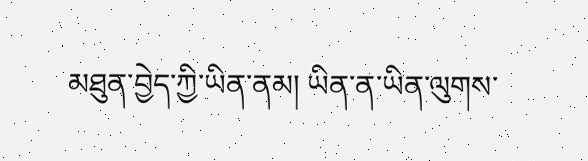མཐུན་བྱེད་ཀྱི་ཡིན་ནམ། ཡིན་ན་ཡིན་ལུགས་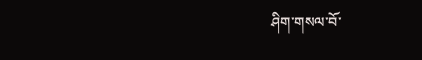ཤིག་གསལ་བོ་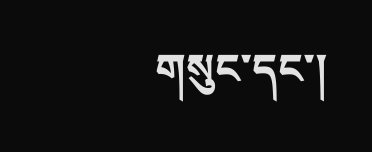གསུང་དང་།